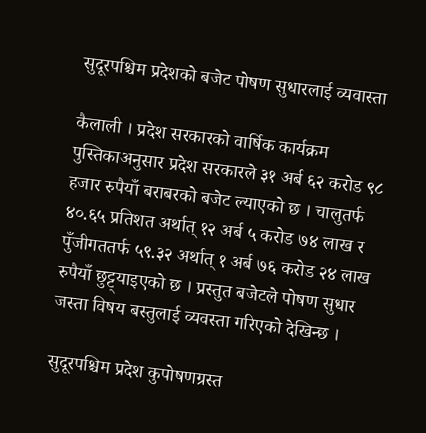सुदूरपश्चिम प्रदेशको बजेट पोषण सुधारलाई व्यवास्ता

कैलाली । प्रदेश सरकारको वार्षिक कार्यक्रम पुस्तिकाअनुसार प्रदेश सरकारले ३१ अर्ब ६२ करोड ९८ हजार रुपैयाँ बराबरको बजेट ल्याएको छ । चालुतर्फ ४०.६५ प्रतिशत अर्थात् १२ अर्ब ५ करोड ७४ लाख र पुँजीगततर्फ ५९.३२ अर्थात् १ अर्ब ७६ करोड २४ लाख रुपैयाँ छुट्ट्याइएको छ । प्रस्तुत बजेटले पोषण सुधार जस्ता विषय बस्तुलाई व्यवस्ता गरिएको देखिन्छ ।

सुदूरपश्चिम प्रदेश कुपोषणग्रस्त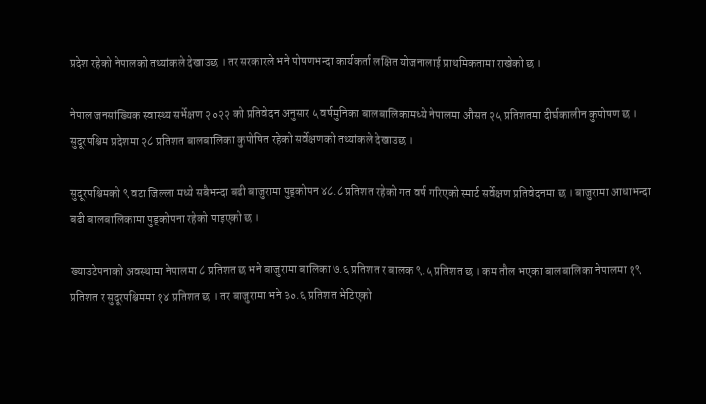प्रदेश रहेको नेपालको तथ्यांकले देखाउछ । तर सरकारले भने पोषणभन्दा कार्यकर्ता लक्षित योजनालाई प्राथमिकतामा राखेको छ ।

नेपाल जनसांख्यिक स्वास्थ्य सर्भेक्षण २०२२ को प्रतिवेदन अनुसार ५ वर्षमुनिका बालबालिकामध्ये नेपालमा औसत २५ प्रतिशतमा दीर्घकालीन कुपोषण छ । सुदूरपश्चिम प्रदेशमा २८ प्रतिशत बालबालिका कुपोषित रहेको सर्वेक्षणको तथ्यांकले देखाउछ ।

सुदूरपश्चिमको ९ वटा जिल्ला मध्ये सबैभन्दा बढी बाजुरामा पुड्कोपन ४८.८ प्रतिशत रहेको गत वर्ष गरिएको स्मार्ट सर्वेक्षण प्रतिवेदनमा छ । बाजुरामा आधाभन्दा बढी बालबालिकामा पुड्कोपना रहेको पाइएको छ ।

ख्याउटेपनाको अवस्थामा नेपालमा ८ प्रतिशत छ भने बाजुरामा बालिका ७.६ प्रतिशत र बालक ९.५ प्रतिशत छ । कम तौल भएका बालबालिका नेपालमा १९ प्रतिशत र सुदूरपश्चिममा १४ प्रतिशत छ । तर बाजुरामा भने ३०.६ प्रतिशत भेटिएको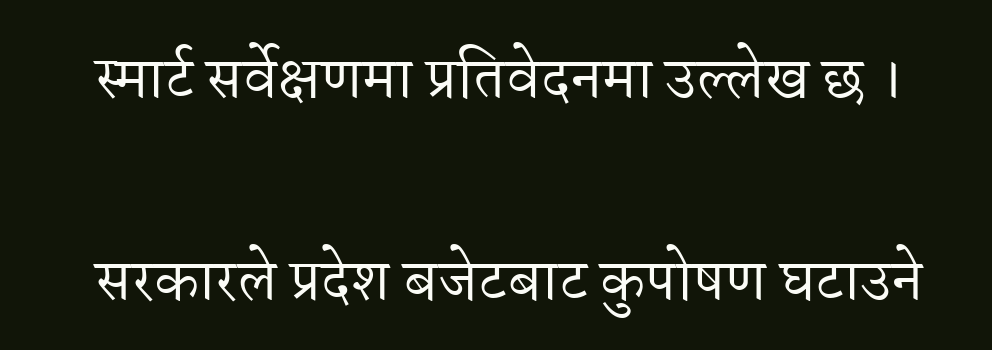स्मार्ट सर्वेक्षणमा प्रतिवेदनमा उल्लेख छ ।

सरकारले प्रदेश बजेटबाट कुपोषण घटाउने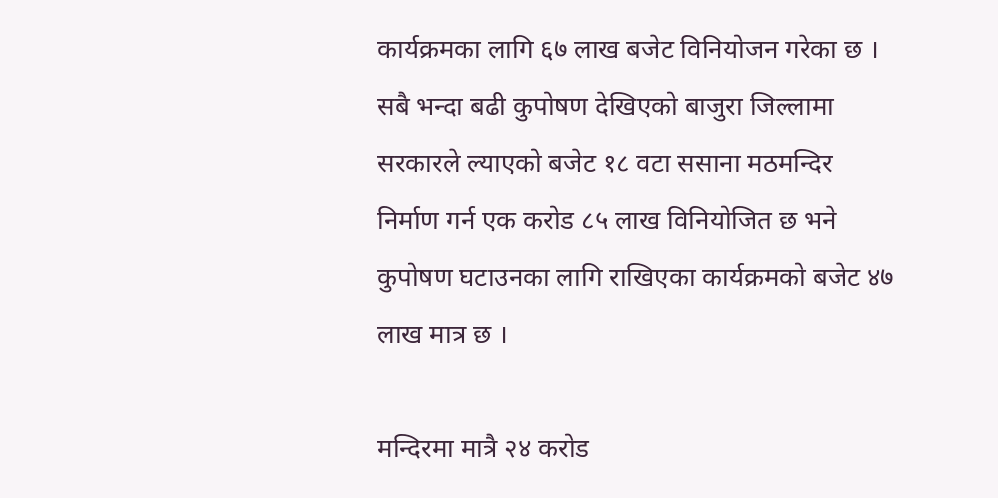कार्यक्रमका लागि ६७ लाख बजेट विनियोजन गरेका छ । सबै भन्दा बढी कुपोषण देखिएको बाजुरा जिल्लामा सरकारले ल्याएको बजेट १८ वटा ससाना मठमन्दिर निर्माण गर्न एक करोड ८५ लाख विनियोजित छ भने कुपोषण घटाउनका लागि राखिएका कार्यक्रमको बजेट ४७ लाख मात्र छ ।

मन्दिरमा मात्रै २४ करोड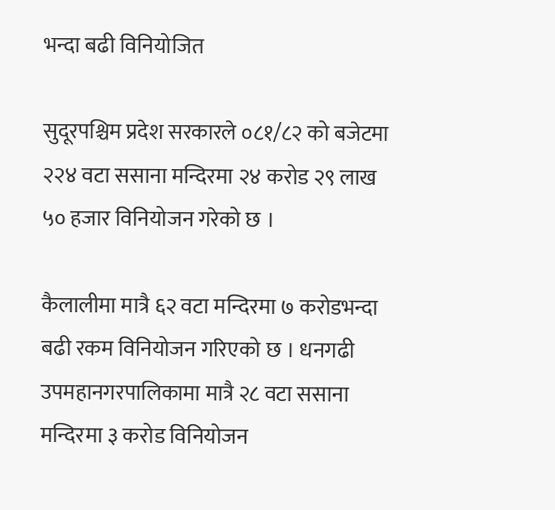भन्दा बढी विनियोजित

सुदूरपश्चिम प्रदेश सरकारले ०८१/८२ को बजेटमा २२४ वटा ससाना मन्दिरमा २४ करोड २९ लाख ५० हजार विनियोजन गरेको छ ।

कैलालीमा मात्रै ६२ वटा मन्दिरमा ७ करोडभन्दा बढी रकम विनियोजन गरिएको छ । धनगढी उपमहानगरपालिकामा मात्रै २८ वटा ससाना मन्दिरमा ३ करोड विनियोजन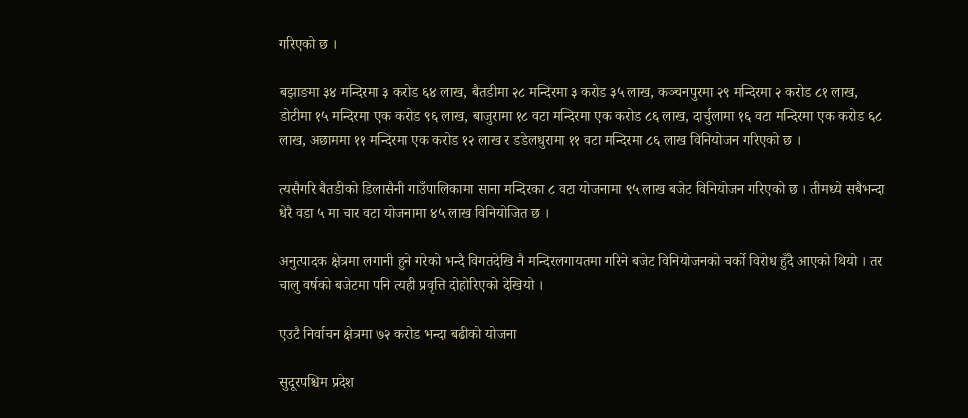गरिएको छ ।

बझाङमा ३४ मन्दिरमा ३ करोड ६४ लाख, बैतडीमा २८ मन्दिरमा ३ करोड ३५ लाख, कञ्चनपुरमा २९ मन्दिरमा २ करोड ८१ लाख, डोटीमा १५ मन्दिरमा एक करोड ९६ लाख, बाजुरामा १८ वटा मन्दिरमा एक करोड ८६ लाख, दार्चुलामा १६ वटा मन्दिरमा एक करोड ६८ लाख, अछाममा ११ मन्दिरमा एक करोड १२ लाख र डडेलधुरामा ११ वटा मन्दिरमा ८६ लाख विनियोजन गरिएको छ ।

त्यसैगरि बैतडीको डिलासैनी गाउँपालिकामा साना मन्दिरका ८ वटा योजनामा ९५ लाख बजेट विनियोजन गरिएको छ । तीमध्ये सबैभन्दा धेरै वडा ५ मा चार वटा योजनामा ४५ लाख विनियोजित छ ।

अनुत्पादक क्षेत्रमा लगानी हुने गरेको भन्दै विगतदेखि नै मन्दिरलगायतमा गरिने बजेट विनियोजनको चर्को विरोध हुँदै आएको थियो । तर चालु वर्षको बजेटमा पनि त्यही प्रवृत्ति दोहोरिएको देखियो ।

एउटै निर्वाचन क्षेत्रमा ७२ करोड भन्दा बढीको योजना

सुदूरपश्चिम प्रदेश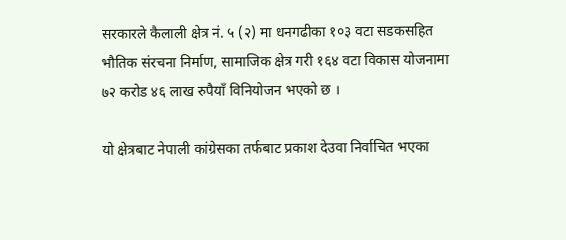सरकारले कैलाली क्षेत्र नं. ५ (२) मा धनगढीका १०३ वटा सडकसहित भौतिक संरचना निर्माण, सामाजिक क्षेत्र गरी १६४ वटा विकास योजनामा ७२ करोड ४६ लाख रुपैयाँ विनियोजन भएको छ ।

यो क्षेत्रबाट नेपाली कांग्रेसका तर्फबाट प्रकाश देउवा निर्वाचित भएका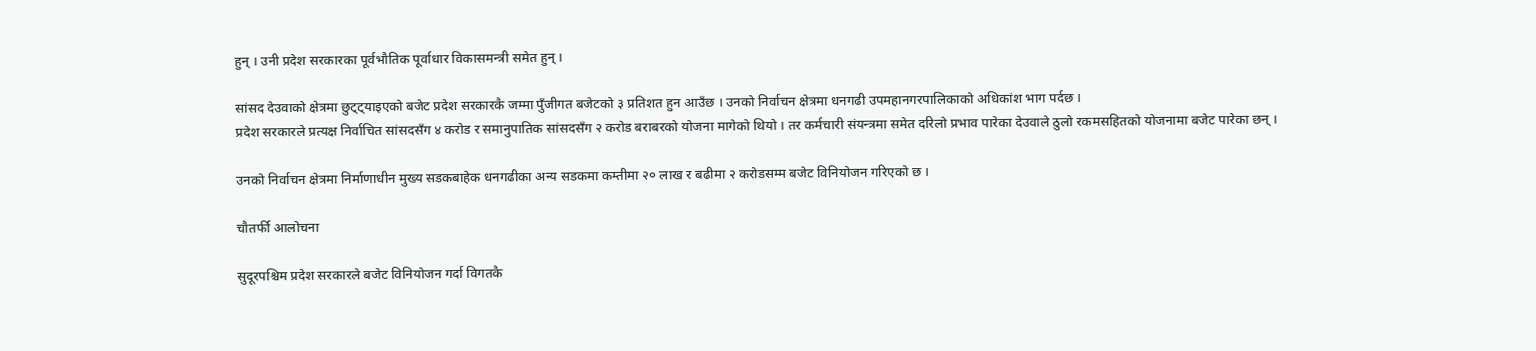हुन् । उनी प्रदेश सरकारका पूर्वभौतिक पूर्वाधार विकासमन्त्री समेत हुन् ।

सांसद देउवाको क्षेत्रमा छुट्ट्याइएको बजेट प्रदेश सरकारकै जम्मा पुँजीगत बजेटको ३ प्रतिशत हुन आउँछ । उनको निर्वाचन क्षेत्रमा धनगढी उपमहानगरपालिकाको अधिकांश भाग पर्दछ ।
प्रदेश सरकारले प्रत्यक्ष निर्वाचित सांसदसँग ४ करोड र समानुपातिक सांसदसँग २ करोड बराबरको योजना मागेको थियो । तर कर्मचारी संयन्त्रमा समेत दरिलो प्रभाव पारेका देउवाले ठुलो रकमसहितको योजनामा बजेट पारेका छन् ।

उनको निर्वाचन क्षेत्रमा निर्माणाधीन मुख्य सडकबाहेक धनगढीका अन्य सडकमा कम्तीमा २० लाख र बढीमा २ करोडसम्म बजेट विनियोजन गरिएको छ ।

चौतर्फी आलोचना

सुदूरपश्चिम प्रदेश सरकारले बजेट विनियोजन गर्दा विगतकै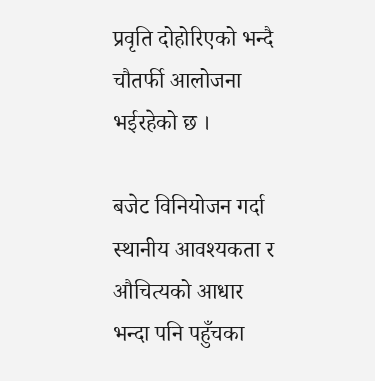प्रवृति दोहोरिएको भन्दै चौतर्फी आलोजना भईरहेको छ ।

बजेट विनियोजन गर्दा स्थानीय आवश्यकता र औचित्यको आधार भन्दा पनि पहुँचका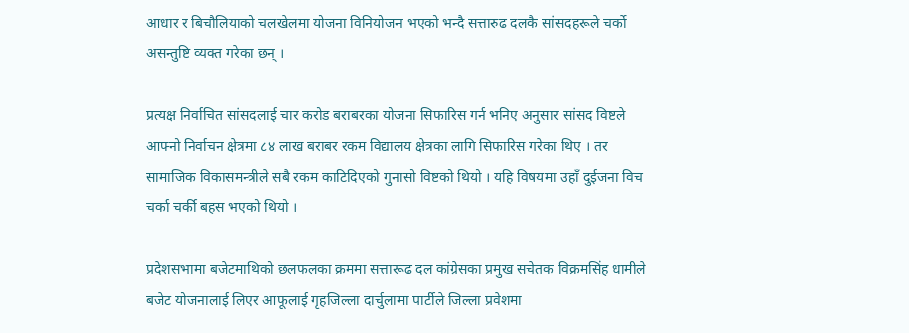आधार र बिचौलियाको चलखेलमा योजना विनियोजन भएको भन्दै सत्तारुढ दलकै सांसदहरूले चर्को असन्तुष्टि व्यक्त गरेका छन् ।

प्रत्यक्ष निर्वाचित सांसदलाई चार करोड बराबरका योजना सिफारिस गर्न भनिए अनुसार सांसद विष्टले आफ्नो निर्वाचन क्षेत्रमा ८४ लाख बराबर रकम विद्यालय क्षेत्रका लागि सिफारिस गरेका थिए । तर सामाजिक विकासमन्त्रीले सबै रकम काटिदिएको गुनासो विष्टको थियो । यहि विषयमा उहाँ दुईजना विच चर्का चर्की बहस भएको थियो ।

प्रदेशसभामा बजेटमाथिको छलफलका क्रममा सत्तारूढ दल कांग्रेसका प्रमुख सचेतक विक्रमसिंह धामीले बजेट योजनालाई लिएर आफूलाई गृहजिल्ला दार्चुलामा पार्टीले जिल्ला प्रवेशमा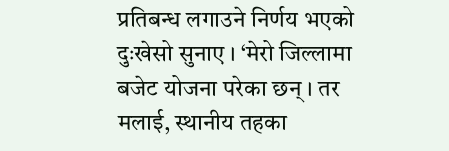प्रतिबन्ध लगाउने निर्णय भएको दुःखेसो सुनाए । ‘मेरो जिल्लामा बजेट योजना परेका छन् । तर मलाई, स्थानीय तहका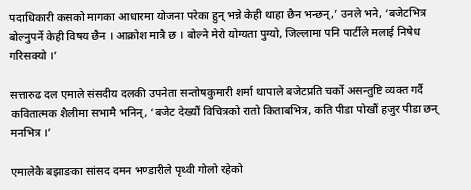पदाधिकारी कसको मागका आधारमा योजना परेका हुन् भन्ने केही थाहा छैन भन्छन्,’ उनले भने, ‘बजेटभित्र बोल्नुपर्ने केही विषय छैन । आक्रोश मात्रै छ । बोल्ने मेरो योग्यता पुग्यो, जिल्लामा पनि पार्टीले मलाई निषेध गरिसक्यो ।’

सत्तारुढ दल एमाले संसदीय दलकी उपनेता सन्तोषकुमारी शर्मा थापाले बजेटप्रति चर्को असन्तुष्टि व्यक्त गर्दै कवितात्मक शैलीमा सभामै भनिन्, ‘बजेट देख्यौं विचित्रको रातो किताबभित्र, कति पीडा पोखौं हजुर पीडा छन् मनभित्र ।’

एमालेकै बझाङका सांसद दमन भण्डारीले पृथ्वी गोलो रहेको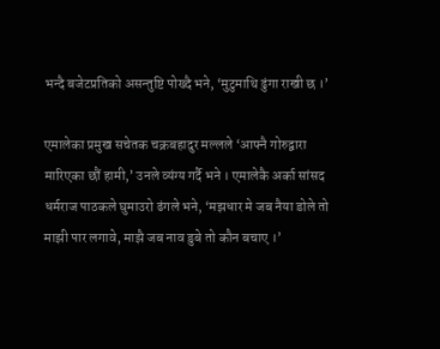भन्दै बजेटप्रतिको असन्तुष्टि पोख्दै भने, ‘मुटुमाथि ढुंगा राखी छ ।’

एमालेका प्रमुख सचेतक चक्रबहादुर मल्लले ‘आफ्नै गोरुद्वारा मारिएका छौं हामी,’ उनले व्यंग्य गर्दै भने । एमालेकै अर्का सांसद धर्मराज पाठकले घुमाउरो ढंगले भने, ‘मझधार मे जब नैया डोले तो माझी पार लगावे, माझै जब नाव डुबे तो कौन बचाए ।’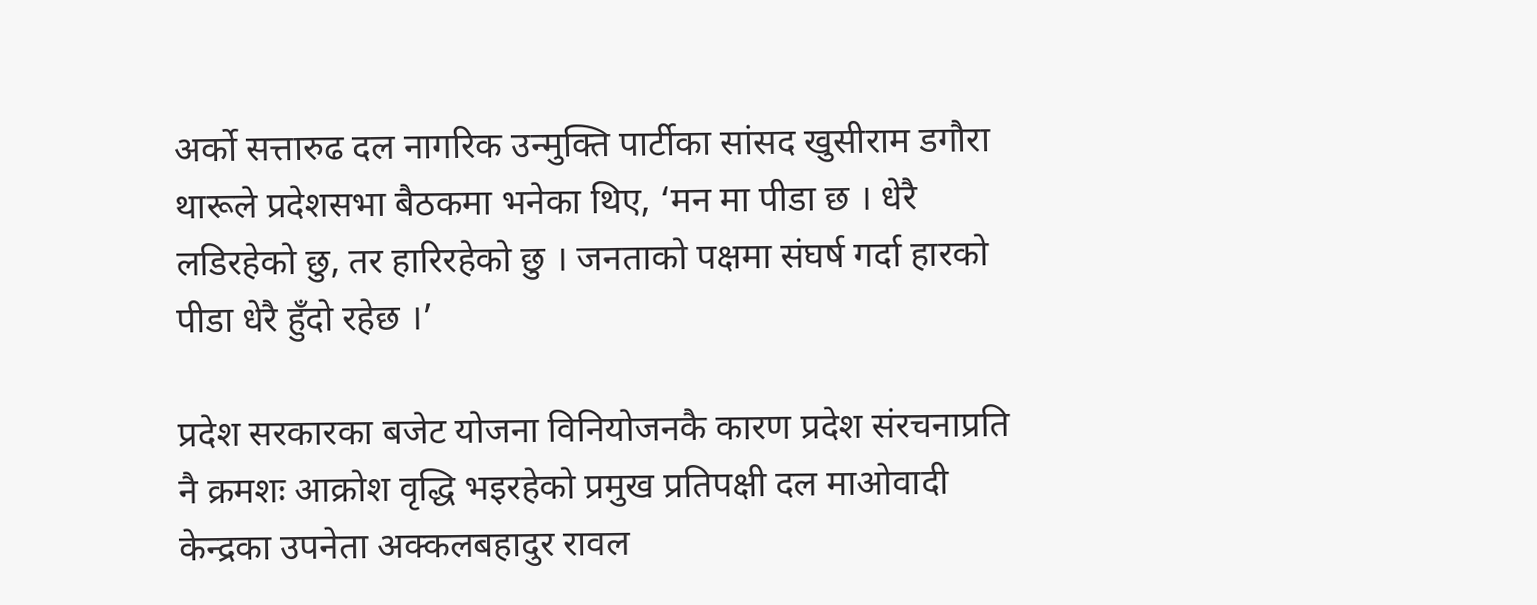अर्को सत्तारुढ दल नागरिक उन्मुक्ति पार्टीका सांसद खुसीराम डगौरा थारूले प्रदेशसभा बैठकमा भनेका थिए, ‘मन मा पीडा छ । धेरै लडिरहेको छु, तर हारिरहेको छु । जनताको पक्षमा संघर्ष गर्दा हारको पीडा धेरै हुँदो रहेछ ।’

प्रदेश सरकारका बजेट योजना विनियोजनकै कारण प्रदेश संरचनाप्रति नै क्रमशः आक्रोश वृद्धि भइरहेको प्रमुख प्रतिपक्षी दल माओवादी केन्द्रका उपनेता अक्कलबहादुर रावल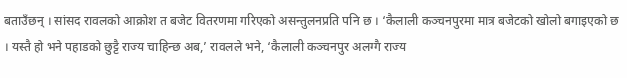बताउँछन् । सांसद रावलको आक्रोश त बजेट वितरणमा गरिएको असन्तुलनप्रति पनि छ । ‘कैलाली कञ्चनपुरमा मात्र बजेटको खोलो बगाइएको छ । यस्तै हो भने पहाडको छुट्टै राज्य चाहिन्छ अब,’ रावलले भने, ‘कैलाली कञ्चनपुर अलग्गै राज्य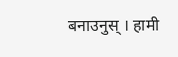बनाउनुस् । हामी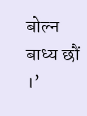बोल्न बाध्य छौं ।’